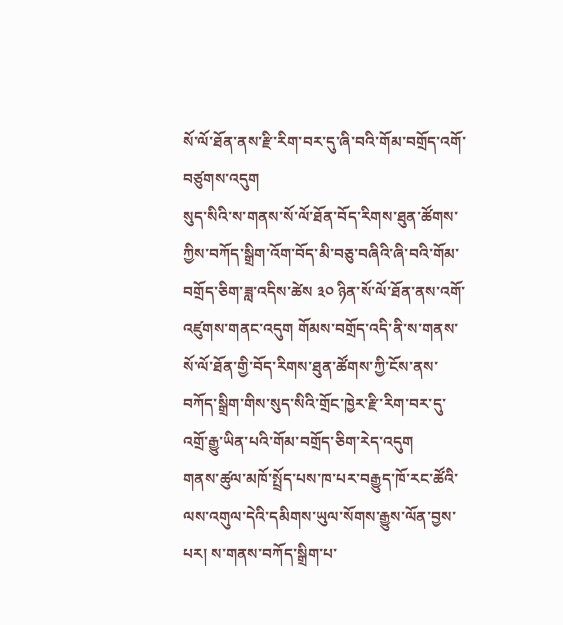སོ་ལོ་ཐོན་ནས་རྫི་རིག་བར་དུ་ཞི་བའི་གོམ་བགྲོད་འགོ་བཙུགས་འདུག
སུད་སིའི་ས་གནས་སོ་ལོ་ཐོན་བོད་རིགས་ཐུན་ཚོགས་ཀྱིས་བཀོད་སྒྲིག་འོག་བོད་མི་བཅུ་བཞིའི་ཞི་བའི་གོམ་བགྲོད་ཅིག་ཟླ་འདིས་ཚེས ༣༠ ཉིན་སོ་ལོ་ཐོན་ནས་འགོ་འཛུགས་གནང་འདུག གོམས་བགྲོད་འདི་ནི་ས་གནས་སོ་ལོ་ཐོན་གྱི་བོད་རིགས་ཐུན་ཚོགས་ཀྱི་ངོས་ནས་བཀོད་སྒྲིག་གིས་སུད་སིའི་གྲོང་ཁྱེར་རྫི་རིག་བར་དུ་འགྲོ་རྒྱུ་ཡིན་པའི་གོམ་བགྲོད་ཅིག་རེད་འདུག
གནས་ཚུལ་མཁོ་སྤྲོད་པས་ཁ་པར་བརྒྱུད་ཁོ་རང་ཚོའི་ལས་འགུལ་དེའི་དམིགས་ཡུལ་སོགས་རྒྱུས་ལོན་བྱས་པར། ས་གནས་བཀོད་སྒྲིག་པ་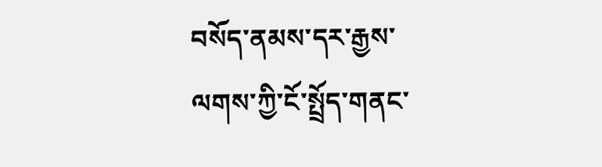བསོད་ནམས་དར་རྒྱས་ལགས་ཀྱི་ངོ་སྤྲོད་གནང་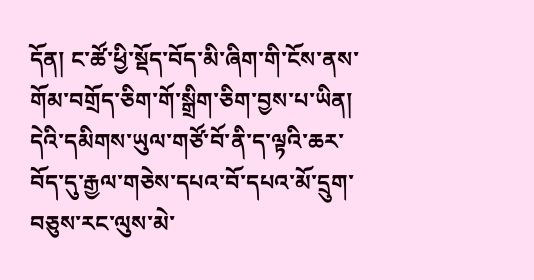དོན། ང་ཚོ་ཕྱི་སྡོད་བོད་མི་ཞིག་གི་ངོས་ནས་གོམ་བགྲོད་ཅིག་གོ་སྒྲིག་ཅིག་བྱས་པ་ཡིན། དེའི་དམིགས་ཡུལ་གཙོ་བོ་ནི་ད་ལྟའི་ཆར་བོད་དུ་རྒྱལ་གཅེས་དཔའ་བོ་དཔའ་མོ་དྲུག་བཅུས་རང་ལུས་མེ་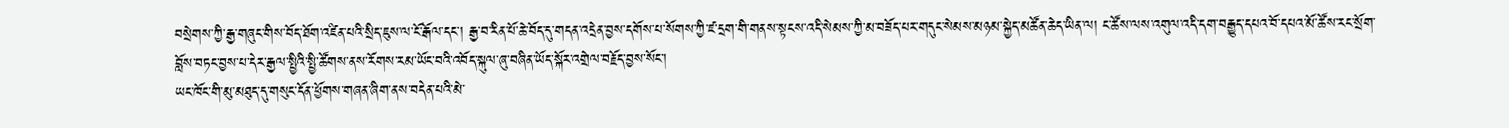བསྲེགས་ཀྱི་རྒྱ་གཞུང་གིས་བོད་ཐོག་འཛིན་པའི་སྲིད་ཇུས་ལ་ངོ་རྒོལ་དང་། རྒྱ་བ་རིན་པོ་ཆེ་བོད་དུ་གདན་འདྲེན་བྱས་དགོས་པ་སོགས་ཀྱི་ཛ་དྲག་གི་གནས་སྟངས་འདི་སེམས་ཀྱི་མ་བཟོད་པར་གདུང་སེམས་མཉམ་སྐྱེད་མཚོན་ཆེད་ཡིན་ལ། ང་ཚོས་ལས་འགུལ་འདི་དག་བརྒྱུད་དཔའ་བོ་དཔའ་མོ་ཚོས་རང་སྲོག་བློས་བཏང་བྱས་པ་དེར་རྒྱལ་སྤྱིའི་སྤྱི་ཚོགས་ནས་རོགས་རམ་ཡོང་བའི་འབོད་སྐུལ་ཞུ་བཞིན་ཡོད་སྐོར་འགྲེལ་བརྗོད་བྱས་སོང་།
ཡང་ཁོང་གི་མུ་མཐུད་དུ་གསུང་དོན་ཕྱོགས་གཞན་ཞིག་ནས་བདེན་པའི་མེ་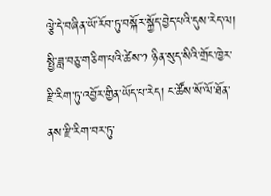ལྕེ་དེ་བཞིན་ཡོ་རོབ་ཏུ་བསྐོར་སྐྱོད་བྱེད་པའི་དུས་རེད་ལ། སྤྱི་ཟླ་བཅུ་གཅིག་པའི་ཚེས་༡ ཉིན་སུད་སིའི་གྲོང་ཁྱེར་རྫི་རིག་ཏུ་འབྱོར་གྱིན་ཡོད་པ་རེད། ང་ཚོས་སོ་ལོ་ཐོན་ནས་རྫི་རིག་བར་ཏུ་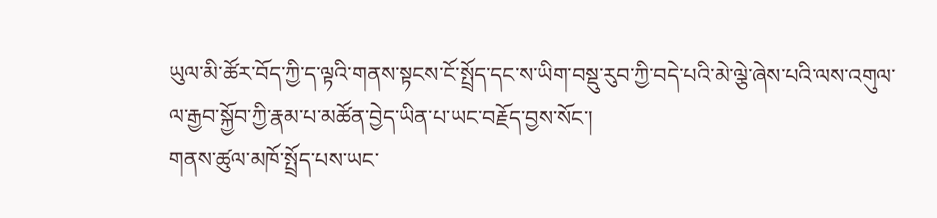ཡུལ་མི་ཚོར་བོད་ཀྱི་ད་ལྟའི་གནས་སྟངས་ངོ་སྤྲོད་དང་ས་ཡིག་བསྡུ་རུབ་ཀྱི་བདེ་པའི་མེ་ལྕེ་ཞེས་པའི་ལས་འགུལ་ལ་རྒྱབ་སྐྱོབ་ཀྱི་རྣམ་པ་མཚོན་བྱེད་ཡིན་པ་ཡང་བརྗོད་བྱས་སོང་།
གནས་ཚུལ་མཁོ་སྤྲོད་པས་ཡང་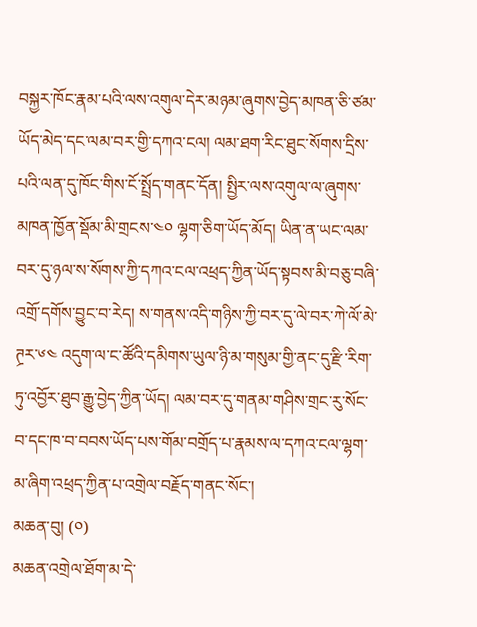བསྐྱར་ཁོང་རྣམ་པའི་ལས་འགུལ་དེར་མཉམ་ཞུགས་བྱེད་མཁན་ཅི་ཙམ་ཡོད་མེད་དང་ལམ་བར་གྱི་དཀའ་ངལ། ལམ་ཐག་རིང་ཐུང་སོགས་དྲིས་པའི་ལན་དུ་ཁོང་གིས་ངོ་སྤྲོད་གནང་དོན། སྤྱིར་ལས་འགུལ་ལ་ཞུགས་མཁན་ཁྱོན་སྡོམ་མི་གྲངས་༤༠ ལྷག་ཅིག་ཡོད་མོད། ཡིན་ན་ཡང་ལམ་བར་དུ་ཉལ་ས་སོགས་ཀྱི་དཀའ་ངལ་འཕྲད་ཀྱིན་ཡོད་སྟབས་མི་བཅུ་བཞི་འགྲོ་དགོས་བྱུང་བ་རེད། ས་གནས་འདི་གཉིས་ཀྱི་བར་དུ་ལེ་བར་ཀེ་ལོ་མེ་ཊྲར་༦༤ འདུག་ལ་ང་ཚོའི་དམིགས་ཡུལ་ཉི་མ་གསུམ་གྱི་ནང་དུ་རྫི་རིག་ཏུ་འབྱོར་ཐུབ་རྒྱུ་བྱེད་ཀྱིན་ཡོད། ལམ་བར་དུ་གནམ་གཤིས་གྲང་རུ་སོང་བ་དང་ཁ་བ་བབས་ཡོད་པས་གོམ་བགྲོད་པ་རྣམས་ལ་དཀའ་ངལ་ལྷག་མ་ཞིག་འཕྲད་ཀྱིན་པ་འགྲེལ་བརྗོད་གནང་སོང་།
མཆན་བུ། (༠)
མཆན་འགྲེལ་ཐོག་མ་དེ་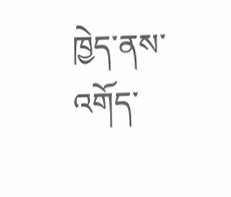ཁྱེད་ནས་འགོད་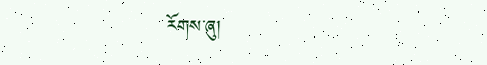རོགས་ཞུ།